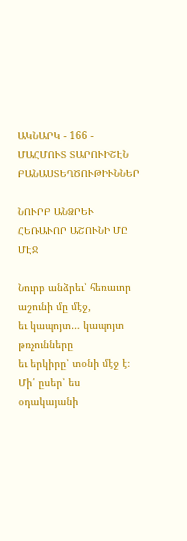ԱԿՆԱՐԿ - 166 - ՄԱՀՄՈՒՏ ՏԱՐՈՒԻՇԷՆ ԲԱՆԱՍՏԵՂԾՈՒԹԻՒՆՆԵՐ

ՆՈՒՐԲ ԱՆՁՐԵՒ ՀԵՌԱՒՈՐ ԱՇՈՒՆԻ ՄԸ ՄԷՋ

Նուրբ անձրեւ՝ հեռաւոր աշունի մը մէջ,
եւ կապոյտ… կապոյտ թռչունները
եւ երկիրը՝ տօնի մէջ է։
Մի՛ ըսեր՝ ես օդակայանի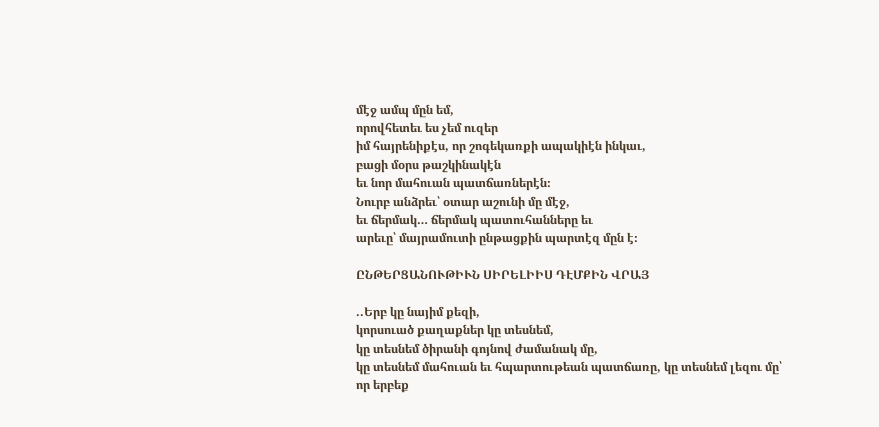մէջ ամպ մըն եմ,
որովհետեւ ես չեմ ուզեր
իմ հայրենիքէս, որ շոգեկառքի ապակիէն ինկաւ,
բացի մօրս թաշկինակէն
եւ նոր մահուան պատճառներէն։
Նուրբ անձրեւ՝ օտար աշունի մը մէջ,
եւ ճերմակ… ճերմակ պատուհանները եւ
արեւը՝ մայրամուտի ընթացքին պարտէզ մըն է։

ԸՆԹԵՐՑԱՆՈՒԹԻՒՆ ՍԻՐԵԼԻԻՍ ԴԷՄՔԻՆ ՎՐԱՅ

..Երբ կը նայիմ քեզի,
կորսուած քաղաքներ կը տեսնեմ,
կը տեսնեմ ծիրանի գոյնով ժամանակ մը,
կը տեսնեմ մահուան եւ հպարտութեան պատճառը, կը տեսնեմ լեզու մը՝
որ երբեք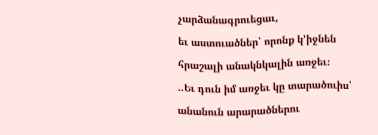չարձանագրուեցաւ,
եւ աստուածներ՝ որոնք կ՚իջնեն
հրաշալի անակնկալին առջեւ։
..Եւ դուն իմ առջեւ կը տարածուիս՝
անանուն արարածներու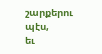շարքերու պէս,
եւ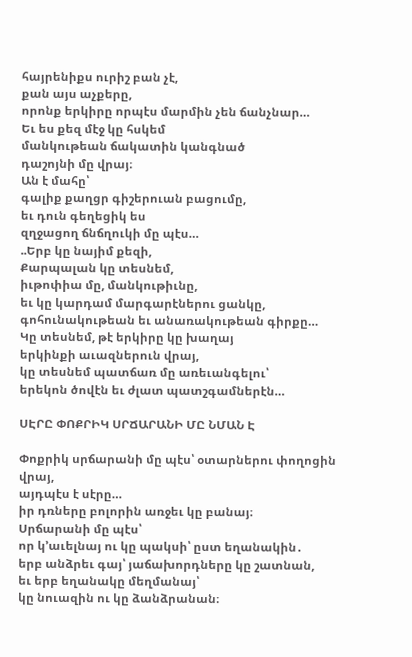հայրենիքս ուրիշ բան չէ,
քան այս աչքերը,
որոնք երկիրը որպէս մարմին չեն ճանչնար…
Եւ ես քեզ մէջ կը հսկեմ
մանկութեան ճակատին կանգնած
դաշոյնի մը վրայ։
Ան է մահը՝
գալիք քաղցր գիշերուան բացումը,
եւ դուն գեղեցիկ ես
զղջացող ճնճղուկի մը պէս…
..Երբ կը նայիմ քեզի,
Քարպալան կը տեսնեմ,
իւթոփիա մը, մանկութիւնը,
եւ կը կարդամ մարգարէներու ցանկը,
գոհունակութեան եւ անառակութեան գիրքը…
Կը տեսնեմ, թէ երկիրը կը խաղայ
երկինքի աւազներուն վրայ,
կը տեսնեմ պատճառ մը առեւանգելու՝
երեկոն ծովէն եւ ժլատ պատշգամներէն…

ՍԷՐԸ ՓՈՔՐԻԿ ՍՐՃԱՐԱՆԻ ՄԸ ՆՄԱՆ Է

Փոքրիկ սրճարանի մը պէս՝ օտարներու փողոցին վրայ,
այդպէս է սէրը…
իր դռները բոլորին առջեւ կը բանայ։
Սրճարանի մը պէս՝
որ կ՚աւելնայ ու կը պակսի՝ ըստ եղանակին․
երբ անձրեւ գայ՝ յաճախորդները կը շատնան,
եւ երբ եղանակը մեղմանայ՝
կը նուազին ու կը ձանձրանան։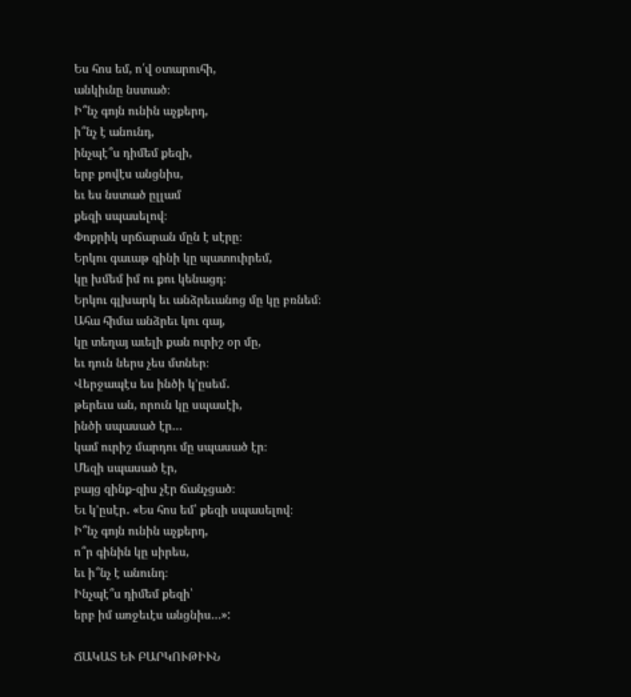Ես հոս եմ, ո՛վ օտարուհի,
անկիւնը նստած։
Ի՞նչ գոյն ունին աչքերդ,
ի՞նչ է անունդ,
ինչպէ՞ս դիմեմ քեզի,
երբ քովէս անցնիս,
եւ ես նստած ըլլամ
քեզի սպասելով։
Փոքրիկ սրճարան մըն է սէրը։
Երկու գաւաթ գինի կը պատուիրեմ,
կը խմեմ իմ ու քու կենացդ։
Երկու գլխարկ եւ անձրեւանոց մը կը բռնեմ։
Ահա հիմա անձրեւ կու գայ,
կը տեղայ աւելի քան ուրիշ օր մը,
եւ դուն ներս չես մտներ։
Վերջապէս ես ինծի կ՚ըսեմ․
թերեւս ան, որուն կը սպասէի,
ինծի սպասած էր…
կամ ուրիշ մարդու մը սպասած էր։
Մեզի սպասած էր,
բայց զինք-զիս չէր ճանչցած։
Եւ կ՚ըսէր․ «Ես հոս եմ՝ քեզի սպասելով։
Ի՞նչ գոյն ունին աչքերդ,
ո՞ր գինին կը սիրես,
եւ ի՞նչ է անունդ։
Ինչպէ՞ս դիմեմ քեզի՝
երբ իմ առջեւէս անցնիս…»:

ՃԱԿԱՏ ԵՒ ԲԱՐԿՈՒԹԻՒՆ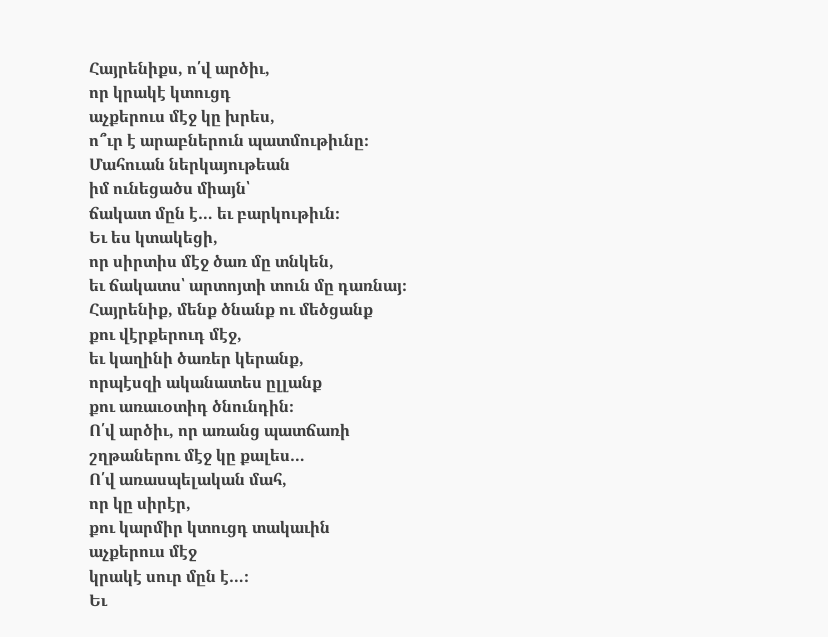Հայրենիքս, ո՛վ արծիւ,
որ կրակէ կտուցդ
աչքերուս մէջ կը խրես,
ո՞ւր է արաբներուն պատմութիւնը։
Մահուան ներկայութեան
իմ ունեցածս միայն՝
ճակատ մըն է… եւ բարկութիւն։
Եւ ես կտակեցի,
որ սիրտիս մէջ ծառ մը տնկեն,
եւ ճակատս՝ արտոյտի տուն մը դառնայ։
Հայրենիք, մենք ծնանք ու մեծցանք
քու վէրքերուդ մէջ,
եւ կաղինի ծառեր կերանք,
որպէսզի ականատես ըլլանք
քու առաւօտիդ ծնունդին։
Ո՛վ արծիւ, որ առանց պատճառի
շղթաներու մէջ կը քալես…
Ո՛վ առասպելական մահ,
որ կը սիրէր,
քու կարմիր կտուցդ տակաւին
աչքերուս մէջ
կրակէ սուր մըն է…։
Եւ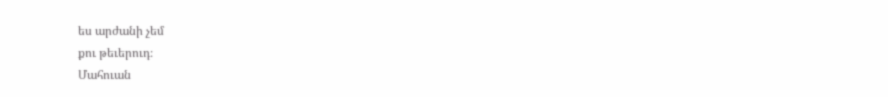ես արժանի չեմ
քու թեւերուդ։
Մահուան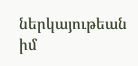ներկայութեան
իմ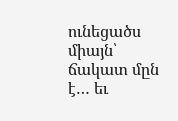ունեցածս միայն՝
ճակատ մըն է… եւ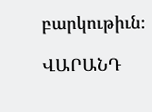բարկութիւն։

ՎԱՐԱՆԴ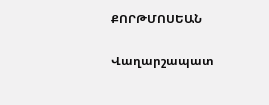ՔՈՐԹՄՈՍԵԱՆ

Վաղարշապատ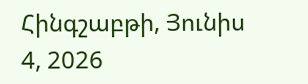Հինգշաբթի, Յունիս 4, 2026